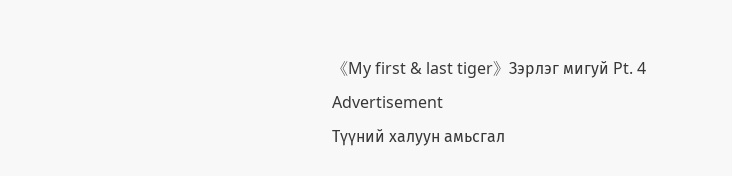《My first & last tiger》Зэрлэг мигуй Pt. 4
Advertisement
Түүний халуун амьсгал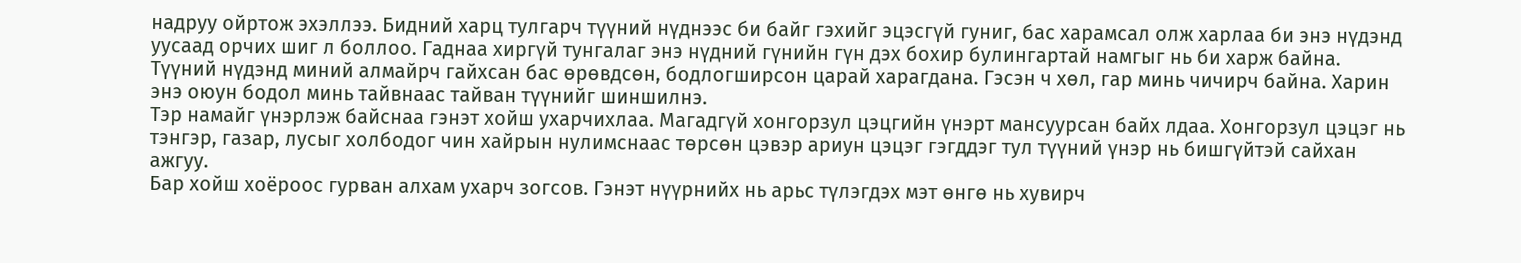надруу ойртож эхэллээ. Бидний харц тулгарч түүний нүднээс би байг гэхийг эцэсгүй гуниг, бас харамсал олж харлаа би энэ нүдэнд уусаад орчих шиг л боллоо. Гаднаа хиргүй тунгалаг энэ нүдний гүнийн гүн дэх бохир булингартай намгыг нь би харж байна.
Түүний нүдэнд миний алмайрч гайхсан бас өрөвдсөн, бодлогширсон царай харагдана. Гэсэн ч хөл, гар минь чичирч байна. Харин энэ оюун бодол минь тайвнаас тайван түүнийг шиншилнэ.
Тэр намайг үнэрлэж байснаа гэнэт хойш ухарчихлаа. Магадгүй хонгорзул цэцгийн үнэрт мансуурсан байх лдаа. Хонгорзул цэцэг нь тэнгэр, газар, лусыг холбодог чин хайрын нулимснаас төрсөн цэвэр ариун цэцэг гэгддэг тул түүний үнэр нь бишгүйтэй сайхан ажгуу.
Бар хойш хоёроос гурван алхам ухарч зогсов. Гэнэт нүүрнийх нь арьс түлэгдэх мэт өнгө нь хувирч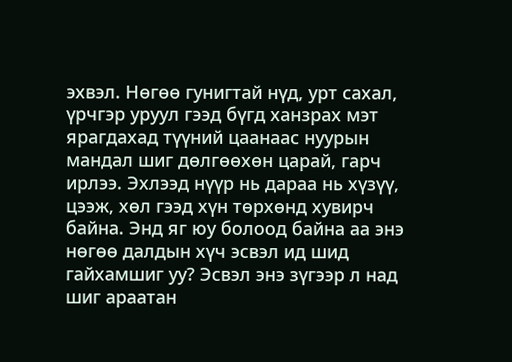эхвэл. Нөгөө гунигтай нүд, урт сахал, үрчгэр уруул гээд бүгд ханзрах мэт ярагдахад түүний цаанаас нуурын мандал шиг дөлгөөхөн царай, гарч ирлээ. Эхлээд нүүр нь дараа нь хүзүү, цээж, хөл гээд хүн төрхөнд хувирч байна. Энд яг юу болоод байна аа энэ нөгөө далдын хүч эсвэл ид шид гайхамшиг уу? Эсвэл энэ зүгээр л над шиг араатан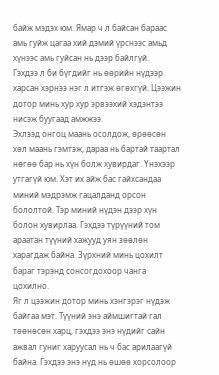байж мэдэх юм. Ямар ч л байсан бараас амь гуйж цагаа хий дэмий үрснээс амьд хүнээс амь гуйсан нь дээр байлгүй.
Гэхдээ л би бүгдийг нь өөрийн нүдээр харсан хэрнээ нэг л итгэж өгөхгүй. Цээжин дотор минь хур хур эрвээхий хэдэнтээ нисэж буугаад амжжээ.
Эхлээд онгоц маань осолдож, өрөөсөн хөл маань гэмтэж, дараа нь бартай таартал нөгөө бар нь хүн болж хувирдаг. Үнэхээр утгагүй юм. Хэт их айж бас гайхсандаа миний мэдрэмж гацалданд орсон бололтой. Тэр миний нүдэн дээр хүн болон хувирлаа. Гэхдээ түрүүний том араатан түүний хажууд уян зөөлөн харагдаж байна. Зүрхний минь цохилт бараг тэрэнд сонсогдохоор чанга цохилно.
Яг л цээжин дотор минь хэнгэрэг нүдэж байгаа мэт. Түүний энэ аймшигтай гал төөнөсөн харц, гэхдээ энэ нүдийг сайн ажвал гуниг харуусал нь ч бас арилаагүй байна. Гэхдээ энэ нүд нь өшөө хорсолоор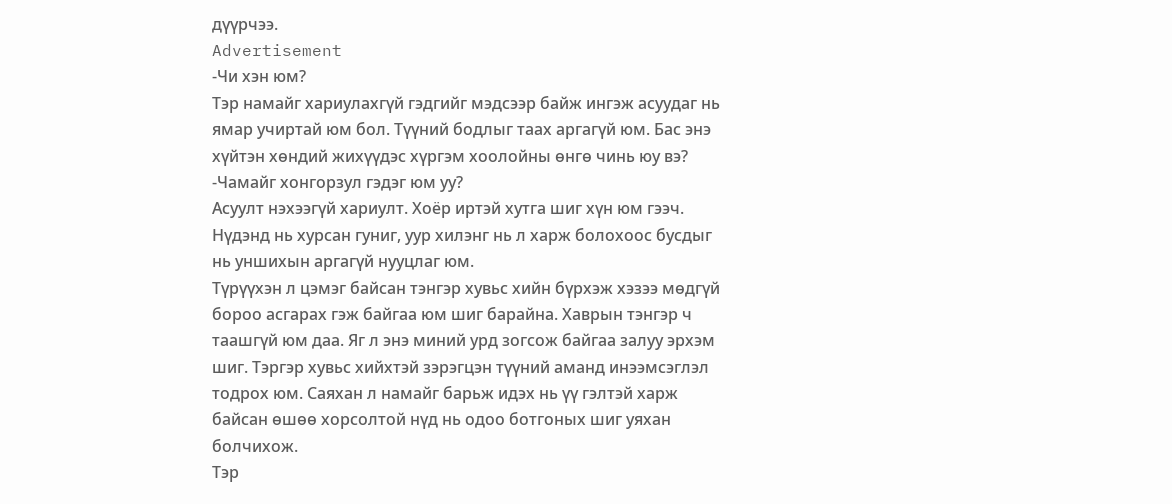дүүрчээ.
Advertisement
-Чи хэн юм?
Тэр намайг хариулахгүй гэдгийг мэдсээр байж ингэж асуудаг нь ямар учиртай юм бол. Түүний бодлыг таах аргагүй юм. Бас энэ хүйтэн хөндий жихүүдэс хүргэм хоолойны өнгө чинь юу вэ?
-Чамайг хонгорзул гэдэг юм уу?
Асуулт нэхээгүй хариулт. Хоёр иртэй хутга шиг хүн юм гээч. Нүдэнд нь хурсан гуниг, уур хилэнг нь л харж болохоос бусдыг нь уншихын аргагүй нууцлаг юм.
Түрүүхэн л цэмэг байсан тэнгэр хувьс хийн бүрхэж хэзээ мөдгүй бороо асгарах гэж байгаа юм шиг барайна. Хаврын тэнгэр ч таашгүй юм даа. Яг л энэ миний урд зогсож байгаа залуу эрхэм шиг. Тэргэр хувьс хийхтэй зэрэгцэн түүний аманд инээмсэглэл тодрох юм. Саяхан л намайг барьж идэх нь үү гэлтэй харж байсан өшөө хорсолтой нүд нь одоо ботгоных шиг уяхан болчихож.
Тэр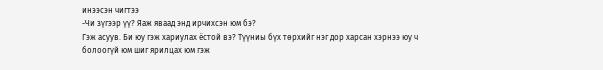инээсэн чигтээ
-Чи зүгээр үү? Яаж яваад энд ирчихсэн юм бэ?
Гэж асуув. Би юу гэж хариулах ёстой вэ? Түүниы бүх төрхийг нэг дор харсан хэрнээ юу ч болоогүй юм шиг ярилцах юм гэж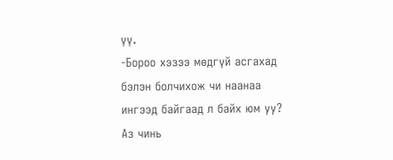үү.
-Бороо хэзээ мөдгүй асгахад бэлэн болчихож чи наанаа ингээд байгаад л байх юм уу? Аз чинь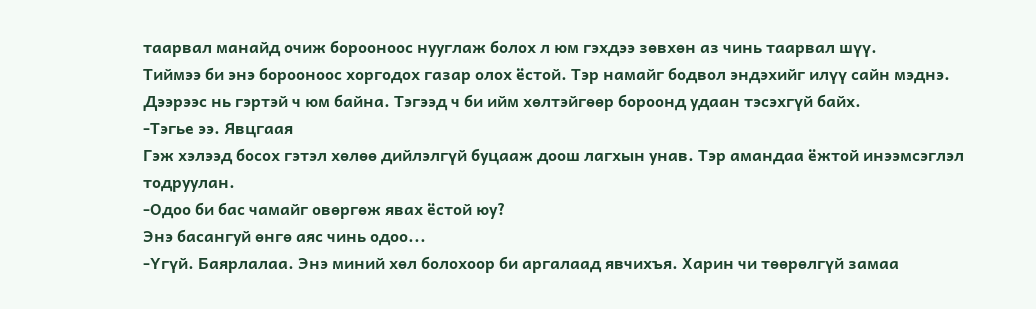таарвал манайд очиж борооноос нууглаж болох л юм гэхдээ зөвхөн аз чинь таарвал шүү.
Тиймээ би энэ борооноос хоргодох газар олох ёстой. Тэр намайг бодвол эндэхийг илүү сайн мэднэ. Дээрээс нь гэртэй ч юм байна. Тэгээд ч би ийм хөлтэйгөөр бороонд удаан тэсэхгүй байх.
-Тэгье ээ. Явцгаая
Гэж хэлээд босох гэтэл хөлөө дийлэлгүй буцааж доош лагхын унав. Тэр амандаа ёжтой инээмсэглэл тодруулан.
-Одоо би бас чамайг овөргөж явах ёстой юу?
Энэ басангуй өнгө аяс чинь одоо...
-Үгүй. Баярлалаа. Энэ миний хөл болохоор би аргалаад явчихъя. Харин чи төөрөлгүй замаа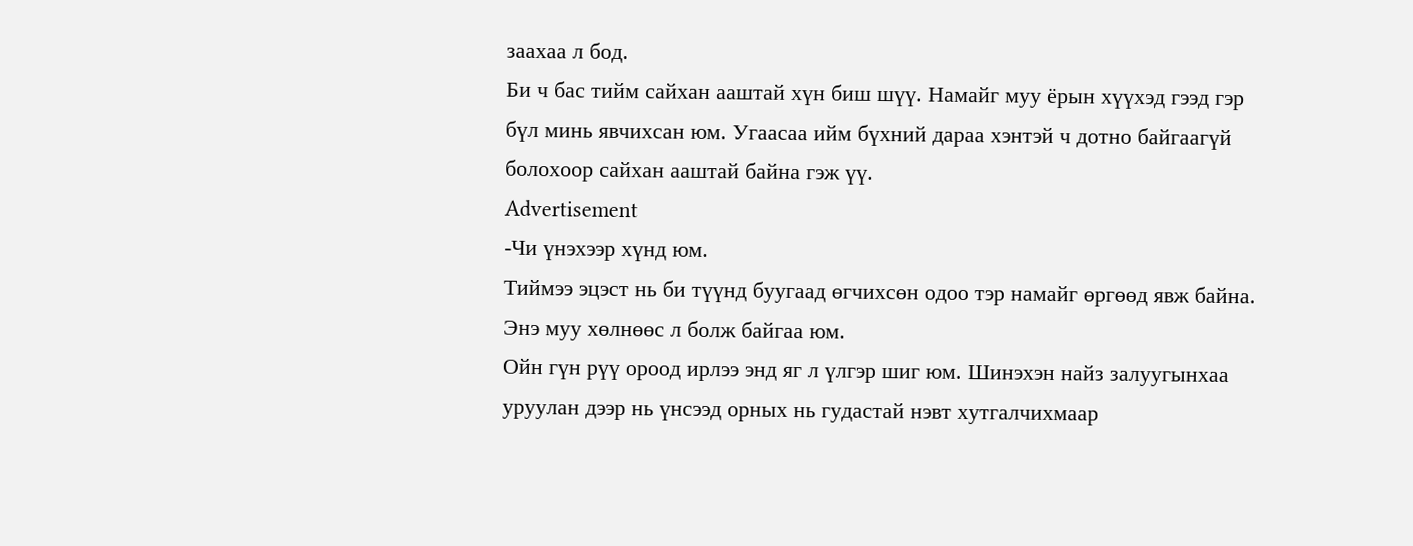заахаа л бод.
Би ч бас тийм сайхан ааштай хүн биш шүү. Намайг муу ёрын хүүхэд гээд гэр бүл минь явчихсан юм. Угаасаа ийм бүхний дараа хэнтэй ч дотно байгаагүй болохоор сайхан ааштай байна гэж үү.
Advertisement
-Чи үнэхээр хүнд юм.
Тиймээ эцэст нь би түүнд буугаад өгчихсөн одоо тэр намайг өргөөд явж байна. Энэ муу хөлнөөс л болж байгаа юм.
Ойн гүн рүү ороод ирлээ энд яг л үлгэр шиг юм. Шинэхэн найз залуугынхаа уруулан дээр нь үнсээд орных нь гудастай нэвт хутгалчихмаар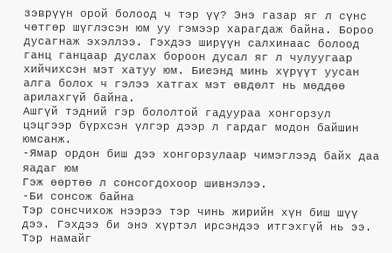зэврүүн орой болоод ч тэр үү? Энэ газар яг л сүнс чөтгөр шүглэсэн юм уу гэмээр харагдаж байна. Бороо дусагнаж эхэллээ. Гэхдээ ширүүн салхинаас болоод ганц ганцаар дуслах бороон дусал яг л чулуугаар хийчихсэн мэт хатуу юм. Биеэнд минь хүрүүт уусан алга болох ч гэлээ хатгах мэт өвдөлт нь мөддөө арилахгүй байна.
Ашгүй тэдний гэр бололтой гадуураа хонгорзул цэцгээр бүрхсэн үлгэр дээр л гардаг модон байшин юмсанж.
-Ямар ордон биш дээ хонгорзулаар чимэглээд байх даа яадаг юм
Гэж өөртөө л сонсогдохоор шивнэлээ.
-Би сонсож байна
Тэр сонсчихож нээрээ тэр чинь жирийн хүн биш шүү дээ. Гэхдээ би энэ хүртэл ирсэндээ итгэхгүй нь ээ. Тэр намайг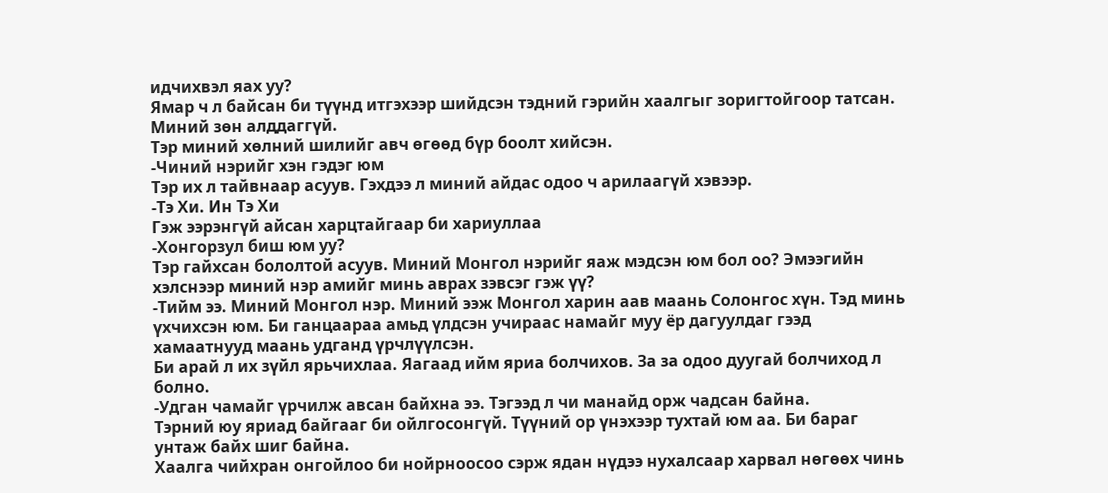идчихвэл яах уу?
Ямар ч л байсан би түүнд итгэхээр шийдсэн тэдний гэрийн хаалгыг зоригтойгоор татсан. Миний зөн алддаггүй.
Тэр миний хөлний шилийг авч өгөөд бүр боолт хийсэн.
-Чиний нэрийг хэн гэдэг юм
Тэр их л тайвнаар асуув. Гэхдээ л миний айдас одоо ч арилаагүй хэвээр.
-Тэ Хи. Ин Тэ Хи
Гэж ээрэнгүй айсан харцтайгаар би хариуллаа
-Хонгорзул биш юм уу?
Тэр гайхсан бололтой асуув. Миний Монгол нэрийг яаж мэдсэн юм бол оо? Эмээгийн хэлснээр миний нэр амийг минь аврах зэвсэг гэж үү?
-Тийм ээ. Миний Монгол нэр. Миний ээж Монгол харин аав маань Солонгос хүн. Тэд минь үхчихсэн юм. Би ганцаараа амьд үлдсэн учираас намайг муу ёр дагуулдаг гээд хамаатнууд маань удганд үрчлүүлсэн.
Би арай л их зүйл ярьчихлаа. Яагаад ийм яриа болчихов. За за одоо дуугай болчиход л болно.
-Удган чамайг үрчилж авсан байхна ээ. Тэгээд л чи манайд орж чадсан байна.
Тэрний юу яриад байгааг би ойлгосонгүй. Түүний ор үнэхээр тухтай юм аа. Би бараг унтаж байх шиг байна.
Хаалга чийхран онгойлоо би нойрноосоо сэрж ядан нүдээ нухалсаар харвал нөгөөх чинь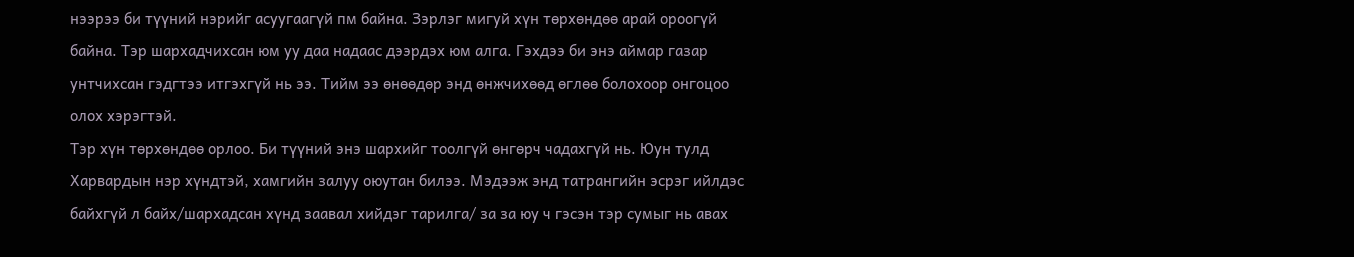нээрээ би түүний нэрийг асуугаагүй пм байна. Зэрлэг мигуй хүн төрхөндөө арай ороогүй байна. Тэр шархадчихсан юм уу даа надаас дээрдэх юм алга. Гэхдээ би энэ аймар газар унтчихсан гэдгтээ итгэхгүй нь ээ. Тийм ээ өнөөдөр энд өнжчихөөд өглөө болохоор онгоцоо олох хэрэгтэй.
Тэр хүн төрхөндөө орлоо. Би түүний энэ шархийг тоолгүй өнгөрч чадахгүй нь. Юун тулд Харвардын нэр хүндтэй, хамгийн залуу оюутан билээ. Мэдээж энд татрангийн эсрэг ийлдэс байхгүй л байх/шархадсан хүнд заавал хийдэг тарилга/ за за юу ч гэсэн тэр сумыг нь авах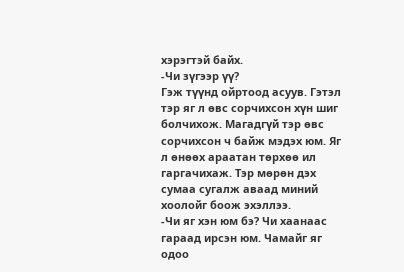хэрэгтэй байх.
-Чи зүгээр үү?
Гэж түүнд ойртоод асуув. Гэтэл тэр яг л өвс сорчихсон хүн шиг болчихож. Магадгүй тэр өвс сорчихсон ч байж мэдэх юм. Яг л өнөөх араатан төрхөө ил гаргачихаж. Тэр мөрөн дэх сумаа сугалж аваад миний хоолойг боож эхэллээ.
-Чи яг хэн юм бэ? Чи хаанаас гараад ирсэн юм. Чамайг яг одоо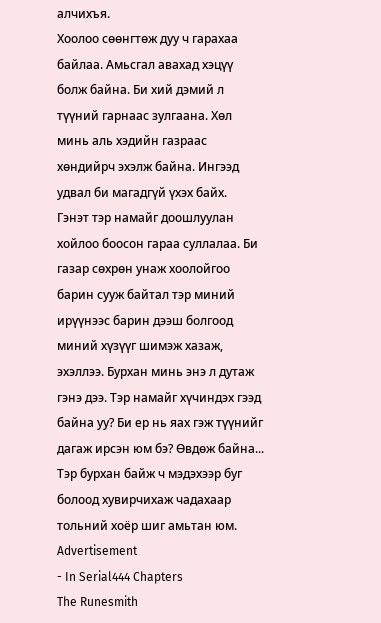алчихъя.
Хоолоо сөөнгтөж дуу ч гарахаа байлаа. Амьсгал авахад хэцүү болж байна. Би хий дэмий л түүний гарнаас зулгаана. Хөл минь аль хэдийн газраас хөндийрч эхэлж байна. Ингээд удвал би магадгүй үхэх байх.
Гэнэт тэр намайг доошлуулан хойлоо боосон гараа суллалаа. Би газар сөхрөн унаж хоолойгоо барин сууж байтал тэр миний ирүүнээс барин дээш болгоод миний хүзүүг шимэж хазаж, эхэллээ. Бурхан минь энэ л дутаж гэнэ дээ. Тэр намайг хүчиндэх гээд байна уу? Би ер нь яах гэж түүнийг дагаж ирсэн юм бэ? Өвдөж байна... Тэр бурхан байж ч мэдэхээр буг болоод хувирчихаж чадахаар тольний хоёр шиг амьтан юм.
Advertisement
- In Serial444 Chapters
The Runesmith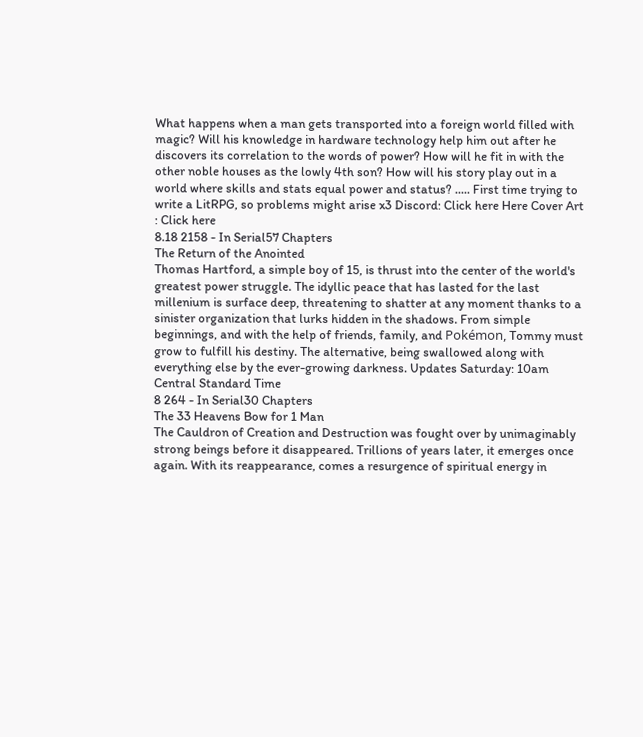What happens when a man gets transported into a foreign world filled with magic? Will his knowledge in hardware technology help him out after he discovers its correlation to the words of power? How will he fit in with the other noble houses as the lowly 4th son? How will his story play out in a world where skills and stats equal power and status? ..... First time trying to write a LitRPG, so problems might arise x3 Discord: Click here Here Cover Art : Click here
8.18 2158 - In Serial57 Chapters
The Return of the Anointed
Thomas Hartford, a simple boy of 15, is thrust into the center of the world's greatest power struggle. The idyllic peace that has lasted for the last millenium is surface deep, threatening to shatter at any moment thanks to a sinister organization that lurks hidden in the shadows. From simple beginnings, and with the help of friends, family, and Pokémon, Tommy must grow to fulfill his destiny. The alternative, being swallowed along with everything else by the ever-growing darkness. Updates Saturday: 10am Central Standard Time
8 264 - In Serial30 Chapters
The 33 Heavens Bow for 1 Man
The Cauldron of Creation and Destruction was fought over by unimaginably strong beings before it disappeared. Trillions of years later, it emerges once again. With its reappearance, comes a resurgence of spiritual energy in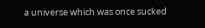a universe which was once sucked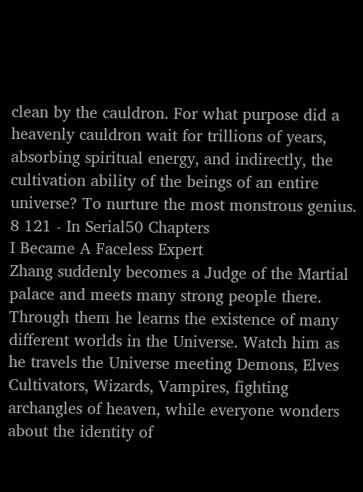clean by the cauldron. For what purpose did a heavenly cauldron wait for trillions of years, absorbing spiritual energy, and indirectly, the cultivation ability of the beings of an entire universe? To nurture the most monstrous genius.
8 121 - In Serial50 Chapters
I Became A Faceless Expert
Zhang suddenly becomes a Judge of the Martial palace and meets many strong people there. Through them he learns the existence of many different worlds in the Universe. Watch him as he travels the Universe meeting Demons, Elves Cultivators, Wizards, Vampires, fighting archangles of heaven, while everyone wonders about the identity of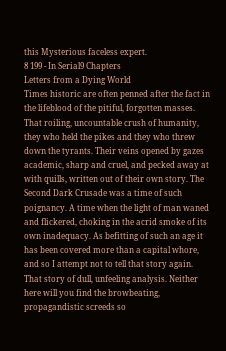this Mysterious faceless expert.
8 199 - In Serial9 Chapters
Letters from a Dying World
Times historic are often penned after the fact in the lifeblood of the pitiful, forgotten masses. That roiling, uncountable crush of humanity, they who held the pikes and they who threw down the tyrants. Their veins opened by gazes academic, sharp and cruel, and pecked away at with quills, written out of their own story. The Second Dark Crusade was a time of such poignancy. A time when the light of man waned and flickered, choking in the acrid smoke of its own inadequacy. As befitting of such an age it has been covered more than a capital whore, and so I attempt not to tell that story again. That story of dull, unfeeling analysis. Neither here will you find the browbeating, propagandistic screeds so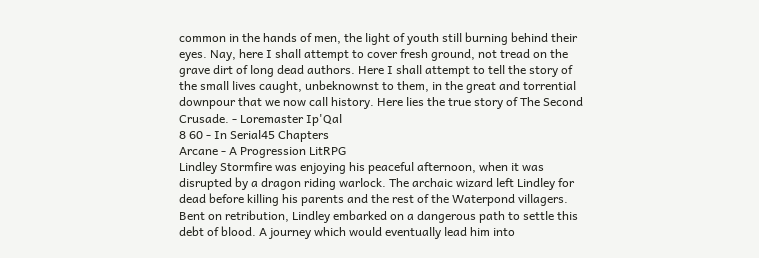common in the hands of men, the light of youth still burning behind their eyes. Nay, here I shall attempt to cover fresh ground, not tread on the grave dirt of long dead authors. Here I shall attempt to tell the story of the small lives caught, unbeknownst to them, in the great and torrential downpour that we now call history. Here lies the true story of The Second Crusade. - Loremaster Ip'Qal
8 60 - In Serial45 Chapters
Arcane - A Progression LitRPG
Lindley Stormfire was enjoying his peaceful afternoon, when it was disrupted by a dragon riding warlock. The archaic wizard left Lindley for dead before killing his parents and the rest of the Waterpond villagers. Bent on retribution, Lindley embarked on a dangerous path to settle this debt of blood. A journey which would eventually lead him into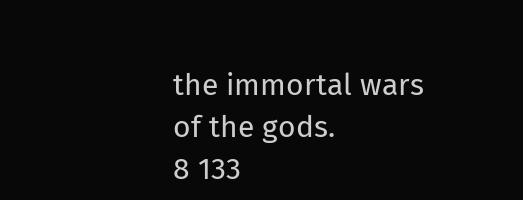the immortal wars of the gods.
8 133